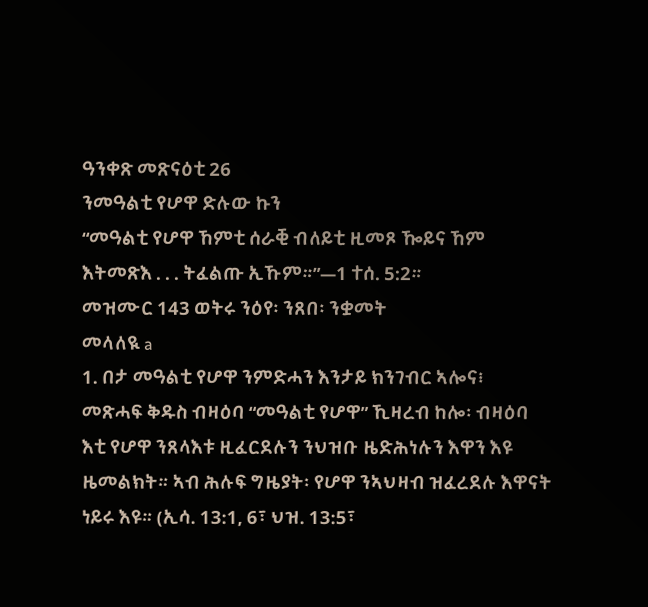ዓንቀጽ መጽናዕቲ 26
ንመዓልቲ የሆዋ ድሉው ኩን
“መዓልቲ የሆዋ ኸምቲ ሰራቒ ብለይቲ ዚመጾ ዀይና ኸም እትመጽእ . . . ትፈልጡ ኢኹም።”—1 ተሰ. 5:2።
መዝሙር 143 ወትሩ ንዕየ፡ ንጸበ፡ ንቋመት
መላለዪ a
1. በታ መዓልቲ የሆዋ ንምድሓን እንታይ ክንገብር ኣሎና፧
መጽሓፍ ቅዱስ ብዛዕባ “መዓልቲ የሆዋ” ኺዛረብ ከሎ፡ ብዛዕባ እቲ የሆዋ ንጸላእቱ ዚፈርደሉን ንህዝቡ ዜድሕነሉን እዋን እዩ ዜመልክት። ኣብ ሕሉፍ ግዜያት፡ የሆዋ ንኣህዛብ ዝፈረደሉ እዋናት ነይሩ እዩ። (ኢሳ. 13:1, 6፣ ህዝ. 13:5፣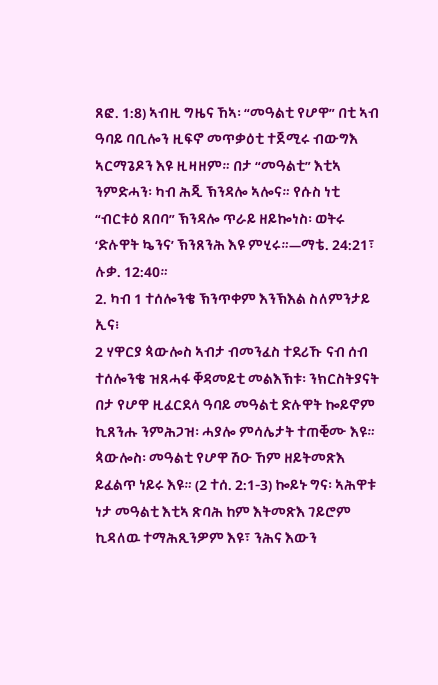ጸፎ. 1:8) ኣብዚ ግዜና ኸኣ፡ “መዓልቲ የሆዋ” በቲ ኣብ ዓባይ ባቢሎን ዚፍኖ መጥቃዕቲ ተጀሚሩ ብውግእ ኣርማጌዶን እዩ ዚዛዘም። በታ “መዓልቲ” እቲኣ ንምድሓን፡ ካብ ሕጂ ኽንዳሎ ኣሎና። የሱስ ነቲ “ብርቱዕ ጸበባ” ኽንዳሎ ጥራይ ዘይኰነስ፡ ወትሩ ‘ድሉዋት ኴንና’ ኽንጸንሕ እዩ ምሂሩ።—ማቴ. 24:21፣ ሉቃ. 12:40።
2. ካብ 1 ተሰሎንቄ ኽንጥቀም እንኽእል ስለምንታይ ኢና፧
2 ሃዋርያ ጳውሎስ ኣብታ ብመንፈስ ተደሪኹ ናብ ሰብ ተሰሎንቄ ዝጸሓፋ ቐዳመይቲ መልእኽቱ፡ ንክርስትያናት በታ የሆዋ ዚፈርደላ ዓባይ መዓልቲ ድሉዋት ኰይኖም ኪጸንሑ ንምሕጋዝ፡ ሓያሎ ምሳሌታት ተጠቒሙ እዩ። ጳውሎስ፡ መዓልቲ የሆዋ ሽዑ ኸም ዘይትመጽእ ይፈልጥ ነይሩ እዩ። (2 ተሰ. 2:1-3) ኰይኑ ግና፡ ኣሕዋቱ ነታ መዓልቲ እቲኣ ጽባሕ ከም እትመጽእ ገይሮም ኪዳለዉ ተማሕጺንዎም እዩ፣ ንሕና እውን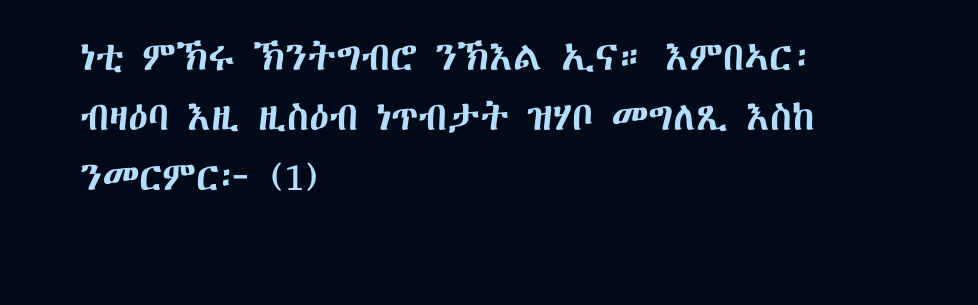ነቲ ምኽሩ ኽንትግብሮ ንኽእል ኢና። እምበኣር፡ ብዛዕባ እዚ ዚስዕብ ነጥብታት ዝሃቦ መግለጺ እስከ ንመርምር፦ (1)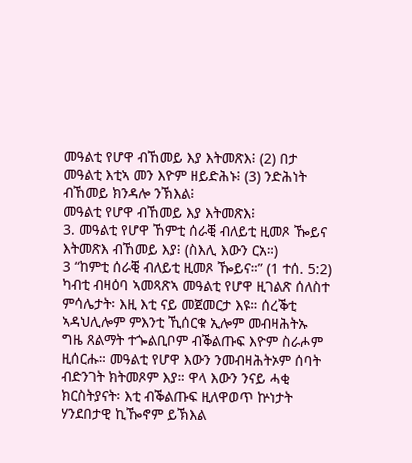መዓልቲ የሆዋ ብኸመይ እያ እትመጽእ፧ (2) በታ መዓልቲ እቲኣ መን እዮም ዘይድሕኑ፧ (3) ንድሕነት ብኸመይ ክንዳሎ ንኽእል፧
መዓልቲ የሆዋ ብኸመይ እያ እትመጽእ፧
3. መዓልቲ የሆዋ ኸምቲ ሰራቒ ብለይቲ ዚመጾ ዀይና እትመጽእ ብኸመይ እያ፧ (ስእሊ እውን ርአ።)
3 “ከምቲ ሰራቒ ብለይቲ ዚመጾ ዀይና።” (1 ተሰ. 5:2) ካብቲ ብዛዕባ ኣመጻጽኣ መዓልቲ የሆዋ ዚገልጽ ሰለስተ ምሳሌታት፡ እዚ እቲ ናይ መጀመርታ እዩ። ሰረቕቲ ኣዳህሊሎም ምእንቲ ኺሰርቁ ኢሎም መብዛሕትኡ ግዜ ጸልማት ተጐልቢቦም ብቕልጡፍ እዮም ስራሖም ዚሰርሑ። መዓልቲ የሆዋ እውን ንመብዛሕትኦም ሰባት ብድንገት ክትመጾም እያ። ዋላ እውን ንናይ ሓቂ ክርስትያናት፡ እቲ ብቕልጡፍ ዚለዋወጥ ኵነታት ሃንደበታዊ ኪዀኖም ይኽእል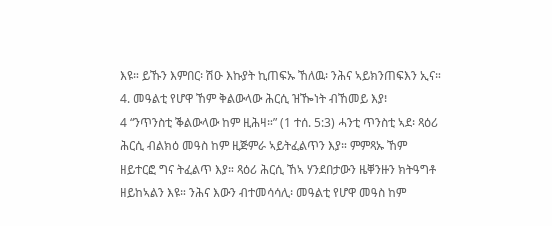እዩ። ይኹን እምበር፡ ሽዑ እኩያት ኪጠፍኡ ኸለዉ፡ ንሕና ኣይክንጠፍእን ኢና።
4. መዓልቲ የሆዋ ኸም ቅልውላው ሕርሲ ዝዀነት ብኸመይ እያ፧
4 “ንጥንስቲ ቕልውላው ከም ዚሕዛ።” (1 ተሰ. 5:3) ሓንቲ ጥንስቲ ኣደ፡ ጻዕሪ ሕርሲ ብልክዕ መዓስ ከም ዚጅምራ ኣይትፈልጥን እያ። ምምጻኡ ኸም ዘይተርፎ ግና ትፈልጥ እያ። ጻዕሪ ሕርሲ ኸኣ ሃንደበታውን ዜቐንዙን ክትዓግቶ ዘይከኣልን እዩ። ንሕና እውን ብተመሳሳሊ፡ መዓልቲ የሆዋ መዓስ ከም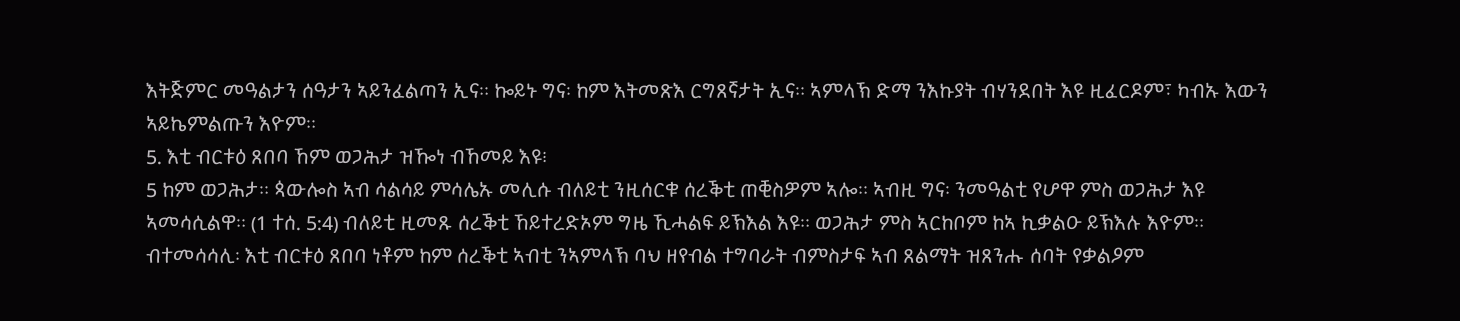እትጅምር መዓልታን ሰዓታን ኣይንፈልጣን ኢና። ኰይኑ ግና፡ ከም እትመጽእ ርግጸኛታት ኢና። ኣምላኽ ድማ ንእኩያት ብሃንደበት እዩ ዚፈርዶም፣ ካብኡ እውን ኣይኬምልጡን እዮም።
5. እቲ ብርቱዕ ጸበባ ኸም ወጋሕታ ዝዀነ ብኸመይ እዩ፧
5 ከም ወጋሕታ። ጳውሎስ ኣብ ሳልሳይ ምሳሌኡ መሊሱ ብለይቲ ንዚሰርቁ ሰረቕቲ ጠቒስዎም ኣሎ። ኣብዚ ግና፡ ንመዓልቲ የሆዋ ምስ ወጋሕታ እዩ ኣመሳሲልዋ። (1 ተሰ. 5:4) ብለይቲ ዚመጹ ሰረቕቲ ኸይተረድኦም ግዜ ኺሓልፍ ይኽእል እዩ። ወጋሕታ ምስ ኣርከቦም ከኣ ኪቃልዑ ይኽእሉ እዮም። ብተመሳሳሊ፡ እቲ ብርቱዕ ጸበባ ነቶም ከም ሰረቕቲ ኣብቲ ንኣምላኽ ባህ ዘየብል ተግባራት ብምስታፍ ኣብ ጸልማት ዝጸንሑ ሰባት የቃልዖም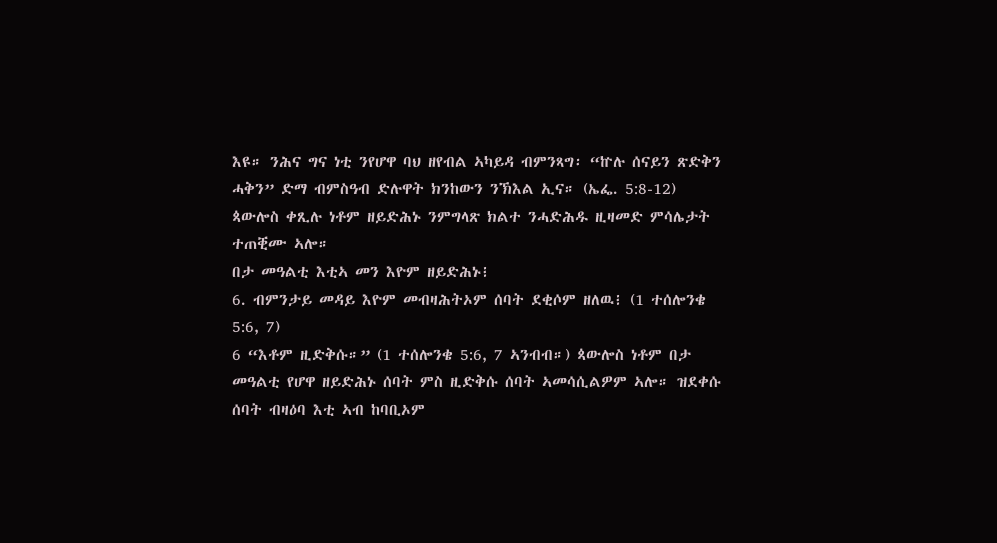እዩ። ንሕና ግና ነቲ ንየሆዋ ባህ ዘየብል ኣካይዳ ብምንጻግ፡ “ኵሉ ሰናይን ጽድቅን ሓቅን” ድማ ብምስዓብ ድሉዋት ክንከውን ንኽእል ኢና። (ኤፌ. 5:8-12) ጳውሎስ ቀጺሉ ነቶም ዘይድሕኑ ንምግላጽ ክልተ ንሓድሕዱ ዚዛመድ ምሳሌታት ተጠቒሙ ኣሎ።
በታ መዓልቲ እቲኣ መን እዮም ዘይድሕኑ፧
6. ብምንታይ መዳይ እዮም መብዛሕትኦም ሰባት ደቂሶም ዘለዉ፧ (1 ተሰሎንቄ 5:6, 7)
6 “እቶም ዚድቅሱ።” (1 ተሰሎንቄ 5:6, 7 ኣንብብ።) ጳውሎስ ነቶም በታ መዓልቲ የሆዋ ዘይድሕኑ ሰባት ምስ ዚድቅሱ ሰባት ኣመሳሲልዎም ኣሎ። ዝደቀሱ ሰባት ብዛዕባ እቲ ኣብ ከባቢኦም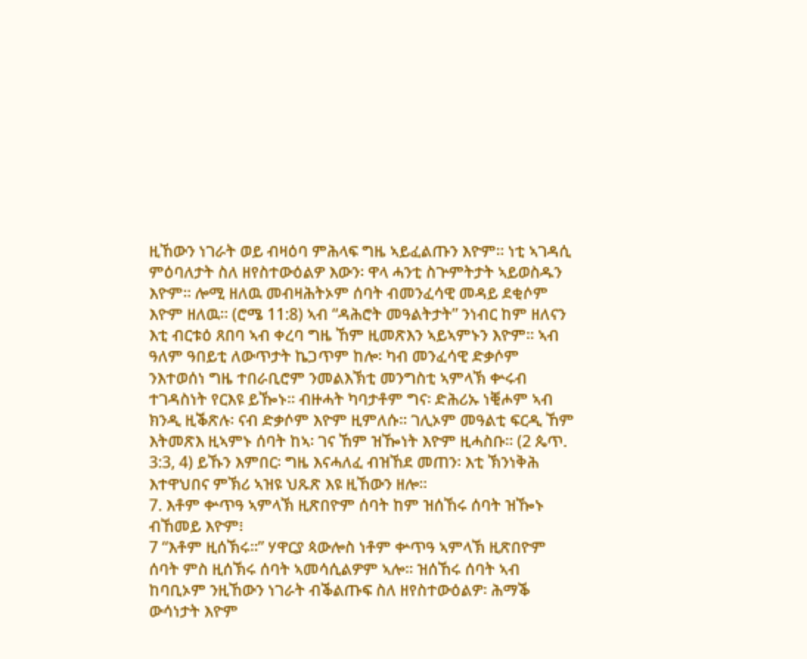ዚኸውን ነገራት ወይ ብዛዕባ ምሕላፍ ግዜ ኣይፈልጡን እዮም። ነቲ ኣገዳሲ ምዕባለታት ስለ ዘየስተውዕልዎ እውን፡ ዋላ ሓንቲ ስጕምትታት ኣይወስዱን እዮም። ሎሚ ዘለዉ መብዛሕትኦም ሰባት ብመንፈሳዊ መዳይ ደቂሶም እዮም ዘለዉ። (ሮሜ 11:8) ኣብ “ዳሕሮት መዓልትታት” ንነብር ከም ዘለናን እቲ ብርቱዕ ጸበባ ኣብ ቀረባ ግዜ ኸም ዚመጽእን ኣይኣምኑን እዮም። ኣብ ዓለም ዓበይቲ ለውጥታት ኬጋጥም ከሎ፡ ካብ መንፈሳዊ ድቃሶም ንእተወሰነ ግዜ ተበራቢሮም ንመልእኽቲ መንግስቲ ኣምላኽ ቍሩብ ተገዳስነት የርእዩ ይዀኑ። ብዙሓት ካባታቶም ግና፡ ድሕሪኡ ነቒሖም ኣብ ክንዲ ዚቕጽሉ፡ ናብ ድቃሶም እዮም ዚምለሱ። ገሊኦም መዓልቲ ፍርዲ ኸም እትመጽእ ዚኣምኑ ሰባት ከኣ፡ ገና ኸም ዝዀነት እዮም ዚሓስቡ። (2 ጴጥ. 3:3, 4) ይኹን እምበር፡ ግዜ እናሓለፈ ብዝኸደ መጠን፡ እቲ ኽንነቅሕ እተዋህበና ምኽሪ ኣዝዩ ህጹጽ እዩ ዚኸውን ዘሎ።
7. እቶም ቍጥዓ ኣምላኽ ዚጽበዮም ሰባት ከም ዝሰኸሩ ሰባት ዝዀኑ ብኸመይ እዮም፧
7 “እቶም ዚሰኽሩ።” ሃዋርያ ጳውሎስ ነቶም ቍጥዓ ኣምላኽ ዚጽበዮም ሰባት ምስ ዚሰኽሩ ሰባት ኣመሳሲልዎም ኣሎ። ዝሰኸሩ ሰባት ኣብ ከባቢኦም ንዚኸውን ነገራት ብቕልጡፍ ስለ ዘየስተውዕልዎ፡ ሕማቕ ውሳነታት እዮም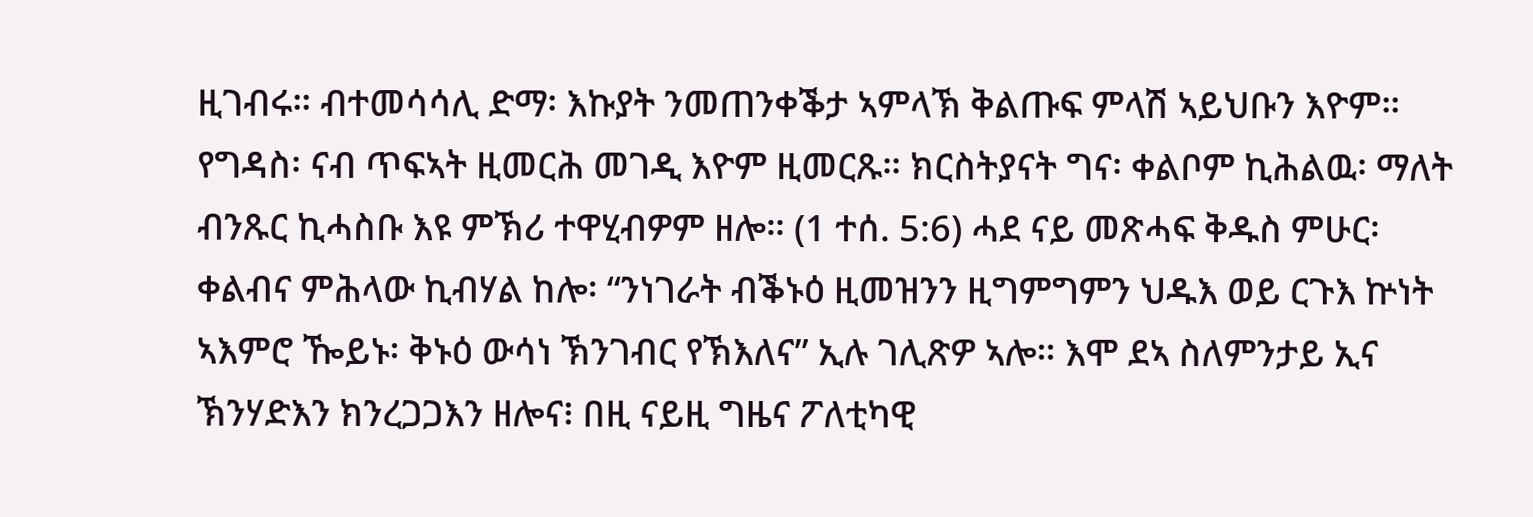ዚገብሩ። ብተመሳሳሊ ድማ፡ እኩያት ንመጠንቀቕታ ኣምላኽ ቅልጡፍ ምላሽ ኣይህቡን እዮም። የግዳስ፡ ናብ ጥፍኣት ዚመርሕ መገዲ እዮም ዚመርጹ። ክርስትያናት ግና፡ ቀልቦም ኪሕልዉ፡ ማለት ብንጹር ኪሓስቡ እዩ ምኽሪ ተዋሂብዎም ዘሎ። (1 ተሰ. 5:6) ሓደ ናይ መጽሓፍ ቅዱስ ምሁር፡ ቀልብና ምሕላው ኪብሃል ከሎ፡ “ንነገራት ብቕኑዕ ዚመዝንን ዚግምግምን ህዱእ ወይ ርጉእ ኵነት ኣእምሮ ዀይኑ፡ ቅኑዕ ውሳነ ኽንገብር የኽእለና” ኢሉ ገሊጽዎ ኣሎ። እሞ ደኣ ስለምንታይ ኢና ኽንሃድእን ክንረጋጋእን ዘሎና፧ በዚ ናይዚ ግዜና ፖለቲካዊ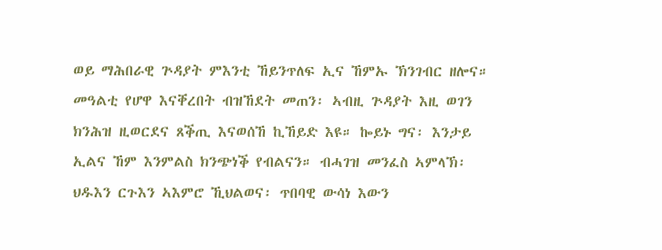ወይ ማሕበራዊ ጕዳያት ምእንቲ ኸይንጥለፍ ኢና ኸምኡ ኽንገብር ዘሎና። መዓልቲ የሆዋ እናቐረበት ብዝኸደት መጠን፡ ኣብዚ ጕዳያት እዚ ወገን ክንሕዝ ዚወርደና ጸቕጢ እናወሰኸ ኪኸይድ እዩ። ኰይኑ ግና፡ እንታይ ኢልና ኸም እንምልስ ክንጭነቕ የብልናን። ብሓገዝ መንፈስ ኣምላኽ፡ ህዱእን ርጉእን ኣእምሮ ኺህልወና፡ ጥበባዊ ውሳነ እውን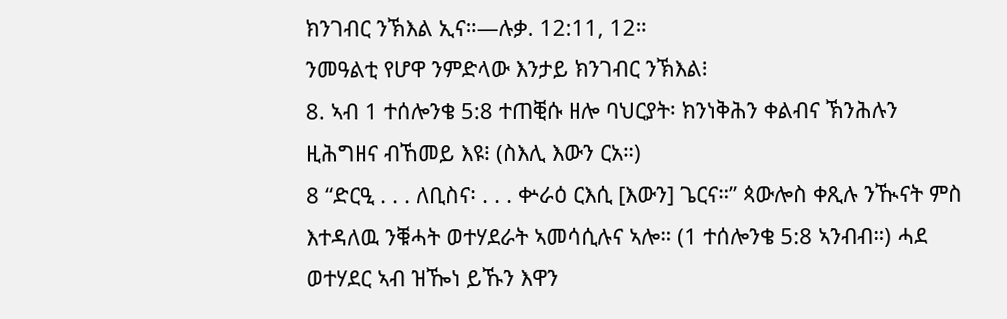ክንገብር ንኽእል ኢና።—ሉቃ. 12:11, 12።
ንመዓልቲ የሆዋ ንምድላው እንታይ ክንገብር ንኽእል፧
8. ኣብ 1 ተሰሎንቄ 5:8 ተጠቒሱ ዘሎ ባህርያት፡ ክንነቅሕን ቀልብና ኽንሕሉን ዚሕግዘና ብኸመይ እዩ፧ (ስእሊ እውን ርአ።)
8 “ድርዒ . . . ለቢስና፡ . . . ቍራዕ ርእሲ [እውን] ጌርና።” ጳውሎስ ቀጺሉ ንዂናት ምስ እተዳለዉ ንቑሓት ወተሃደራት ኣመሳሲሉና ኣሎ። (1 ተሰሎንቄ 5:8 ኣንብብ።) ሓደ ወተሃደር ኣብ ዝዀነ ይኹን እዋን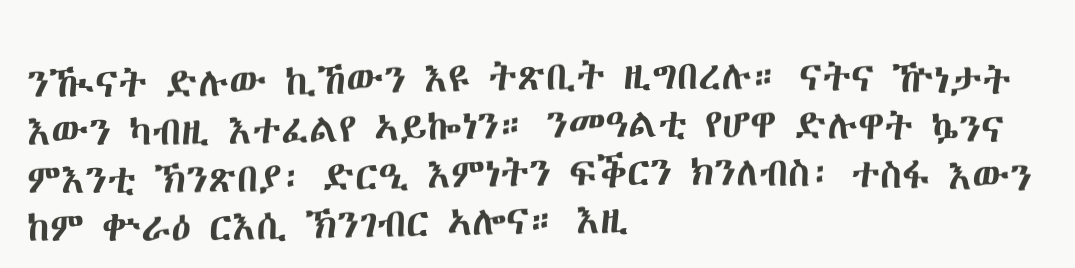ንዂናት ድሉው ኪኸውን እዩ ትጽቢት ዚግበረሉ። ናትና ዅነታት እውን ካብዚ እተፈልየ ኣይኰነን። ንመዓልቲ የሆዋ ድሉዋት ኴንና ምእንቲ ኽንጽበያ፡ ድርዒ እምነትን ፍቕርን ክንለብስ፡ ተስፋ እውን ከም ቍራዕ ርእሲ ኽንገብር ኣሎና። እዚ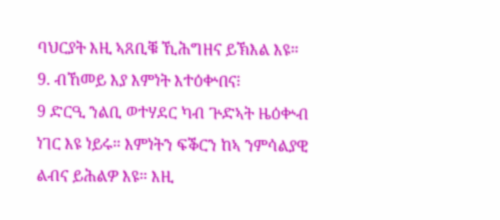ባህርያት እዚ ኣጸቢቑ ኺሕግዘና ይኽእል እዩ።
9. ብኸመይ እያ እምነት እተዕቍበና፧
9 ድርዒ ንልቢ ወተሃደር ካብ ጕድኣት ዜዕቍብ ነገር እዩ ነይሩ። እምነትን ፍቕርን ከኣ ንምሳልያዊ ልብና ይሕልዎ እዩ። እዚ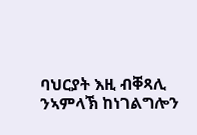ባህርያት እዚ ብቐጻሊ ንኣምላኽ ከነገልግሎን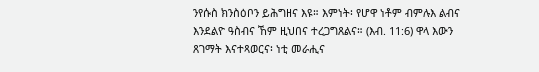ንየሱስ ክንስዕቦን ይሕግዘና እዩ። እምነት፡ የሆዋ ነቶም ብምሉእ ልብና እንደልዮ ዓስብና ኸም ዚህበና ተረጋግጸልና። (እብ. 11:6) ዋላ እውን ጸገማት እናተጻወርና፡ ነቲ መራሒና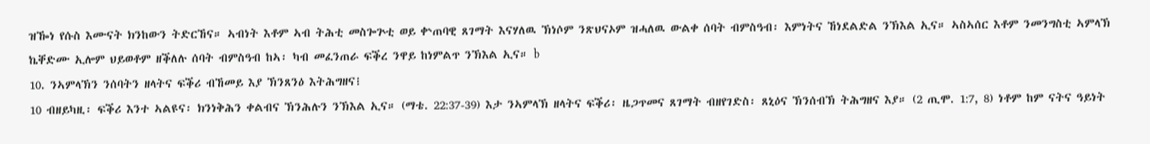ዝዀነ የሱስ እሙናት ክንከውን ትድርኸና። ኣብነት እቶም ኣብ ትሕቲ መስጐጕቲ ወይ ቍጠባዊ ጸገማት እናሃለዉ ኽነሶም ንጽህናኦም ዝሓለዉ ውልቀ ሰባት ብምስዓብ፡ እምነትና ኸነደልድል ንኽእል ኢና። ኣስኣሰር እቶም ንመንግስቲ ኣምላኽ ኬቐድሙ ኢሎም ህይወቶም ዘቕለሉ ሰባት ብምስዓብ ከኣ፡ ካብ መፈንጠራ ፍቕረ ንዋይ ከነምልጥ ንኽእል ኢና። b
10. ንኣምላኽን ንሰባትን ዘላትና ፍቕሪ ብኸመይ እያ ኽንጸንዕ እትሕግዘና፧
10 ብዘይካዚ፡ ፍቕሪ እንተ ኣልዩና፡ ክንነቅሕን ቀልብና ኽንሕሉን ንኽእል ኢና። (ማቴ. 22:37-39) እታ ንኣምላኽ ዘላትና ፍቕሪ፡ ዜጋጥመና ጸገማት ብዘየገድስ፡ ጸኒዕና ኽንሰብኽ ትሕግዘና እያ። (2 ጢሞ. 1:7, 8) ነቶም ከም ናትና ዓይነት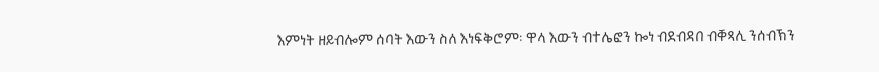እምነት ዘይብሎም ሰባት እውን ስለ እነፍቅሮም፡ ዋላ እውን ብተሌፎን ኰነ ብደብዳበ ብቐጻሊ ንሰብኽን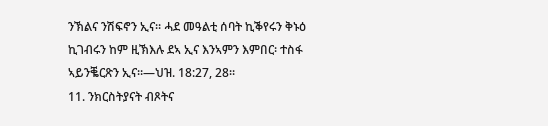ንኽልና ንሽፍኖን ኢና። ሓደ መዓልቲ ሰባት ኪቕየሩን ቅኑዕ ኪገብሩን ከም ዚኽእሉ ደኣ ኢና እንኣምን እምበር፡ ተስፋ ኣይንቘርጽን ኢና።—ህዝ. 18:27, 28።
11. ንክርስትያናት ብጾትና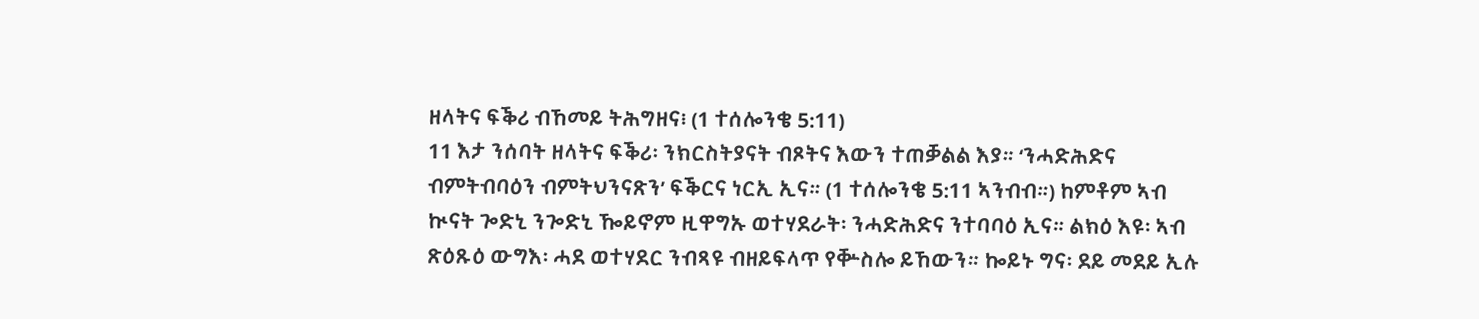ዘላትና ፍቕሪ ብኸመይ ትሕግዘና፧ (1 ተሰሎንቄ 5:11)
11 እታ ንሰባት ዘላትና ፍቕሪ፡ ንክርስትያናት ብጾትና እውን ተጠቓልል እያ። ‘ንሓድሕድና ብምትብባዕን ብምትህንናጽን’ ፍቕርና ነርኢ ኢና። (1 ተሰሎንቄ 5:11 ኣንብብ።) ከምቶም ኣብ ኲናት ጐድኒ ንጐድኒ ዀይኖም ዚዋግኡ ወተሃደራት፡ ንሓድሕድና ንተባባዕ ኢና። ልክዕ እዩ፡ ኣብ ጽዕጹዕ ውግእ፡ ሓደ ወተሃደር ንብጻዩ ብዘይፍላጥ የቝስሎ ይኸውን። ኰይኑ ግና፡ ደይ መደይ ኢሉ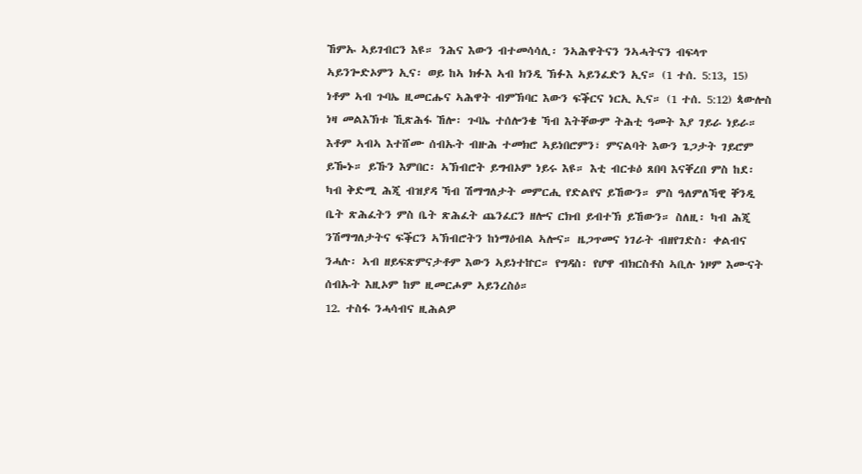ኸምኡ ኣይገብርን እዩ። ንሕና እውን ብተመሳሳሊ፡ ንኣሕዋትናን ንኣሓትናን ብፍላጥ ኣይንጐድኦምን ኢና፡ ወይ ከኣ ክፉእ ኣብ ክንዲ ኽፉእ ኣይንፈድን ኢና። (1 ተሰ. 5:13, 15) ነቶም ኣብ ጉባኤ ዚመርሑና ኣሕዋት ብምኽባር እውን ፍቕርና ነርኢ ኢና። (1 ተሰ. 5:12) ጳውሎስ ነዛ መልእኽቱ ኺጽሕፋ ኸሎ፡ ጉባኤ ተሰሎንቄ ኻብ እትቐውም ትሕቲ ዓመት እያ ገይራ ነይራ። እቶም ኣብኣ እተሸሙ ሰብኡት ብዙሕ ተመክሮ ኣይነበሮምን፣ ምናልባት እውን ጌጋታት ገይሮም ይዀኑ። ይኹን እምበር፡ ኣኽብሮት ይግብኦም ነይሩ እዩ። እቲ ብርቱዕ ጸበባ እናቐረበ ምስ ከደ፡ ካብ ቅድሚ ሕጂ ብዝያዳ ኻብ ሽማግለታት መምርሒ የድልየና ይኸውን። ምስ ዓለምለኻዊ ቐንዲ ቤት ጽሕፈትን ምስ ቤት ጽሕፈት ጨንፈርን ዘሎና ርክብ ይብተኽ ይኸውን። ስለዚ፡ ካብ ሕጂ ንሽማግለታትና ፍቕርን ኣኽብሮትን ከነማዕብል ኣሎና። ዜጋጥመና ነገራት ብዘየገድስ፡ ቀልብና ንሓሉ፡ ኣብ ዘይፍጽምናታቶም እውን ኣይነተኵር። የግዳስ፡ የሆዋ ብክርስቶስ ኣቢሉ ነዞም እሙናት ሰብኡት እዚኦም ከም ዚመርሖም ኣይንረስዕ።
12. ተስፋ ንሓሳብና ዚሕልዎ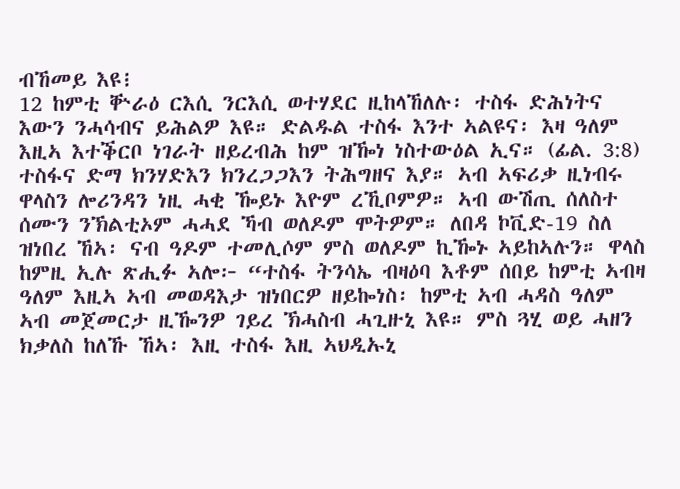ብኸመይ እዩ፧
12 ከምቲ ቝራዕ ርእሲ ንርእሲ ወተሃደር ዚከላኸለሉ፡ ተስፋ ድሕነትና እውን ንሓሳብና ይሕልዎ እዩ። ድልዱል ተስፋ እንተ ኣልዩና፡ እዛ ዓለም እዚኣ እተቕርቦ ነገራት ዘይረብሕ ከም ዝዀነ ነስተውዕል ኢና። (ፊል. 3:8) ተስፋና ድማ ክንሃድእን ክንረጋጋእን ትሕግዘና እያ። ኣብ ኣፍሪቃ ዚነብሩ ዋላስን ሎሪንዳን ነዚ ሓቂ ዀይኑ እዮም ረኺቦምዎ። ኣብ ውሽጢ ሰለስተ ሰሙን ንኽልቲኦም ሓሓደ ኻብ ወለዶም ሞትዎም። ለበዳ ኮቪድ-19 ስለ ዝነበረ ኸኣ፡ ናብ ዓዶም ተመሊሶም ምስ ወለዶም ኪዀኑ ኣይከኣሉን። ዋላስ ከምዚ ኢሉ ጽሒፉ ኣሎ፦ “ተስፋ ትንሳኤ ብዛዕባ እቶም ሰበይ ከምቲ ኣብዛ ዓለም እዚኣ ኣብ መወዳእታ ዝነበርዎ ዘይኰነስ፡ ከምቲ ኣብ ሓዳስ ዓለም ኣብ መጀመርታ ዚዀንዎ ገይረ ኽሓስብ ሓጊዙኒ እዩ። ምስ ጓሂ ወይ ሓዘን ክቃለስ ከለኹ ኸኣ፡ እዚ ተስፋ እዚ ኣህዲኡኒ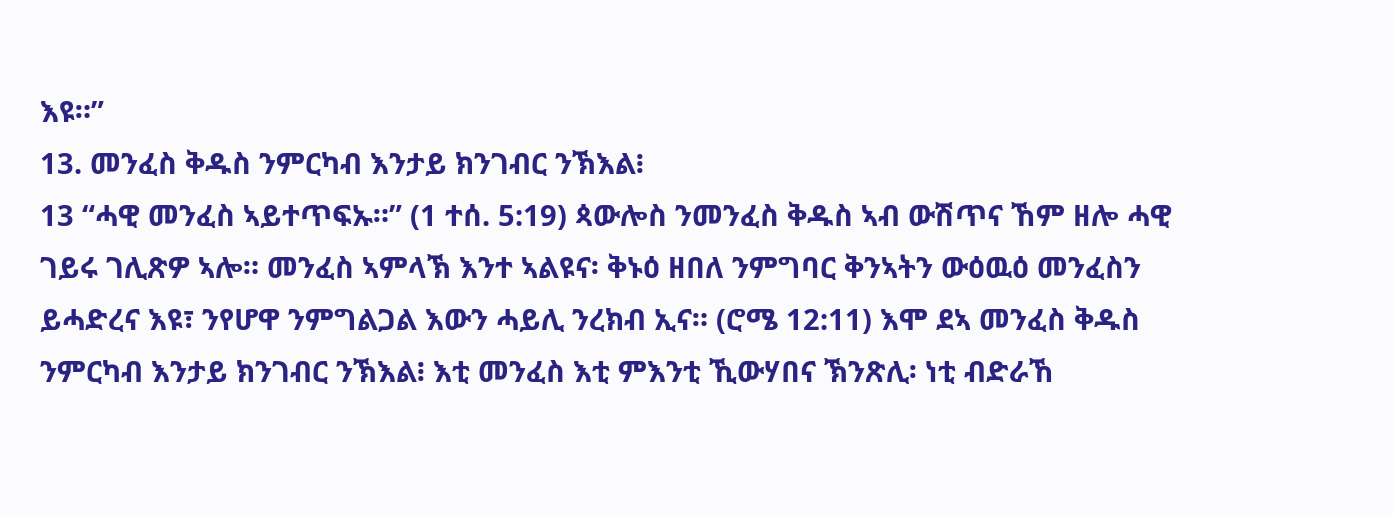እዩ።”
13. መንፈስ ቅዱስ ንምርካብ እንታይ ክንገብር ንኽእል፧
13 “ሓዊ መንፈስ ኣይተጥፍኡ።” (1 ተሰ. 5:19) ጳውሎስ ንመንፈስ ቅዱስ ኣብ ውሽጥና ኸም ዘሎ ሓዊ ገይሩ ገሊጽዎ ኣሎ። መንፈስ ኣምላኽ እንተ ኣልዩና፡ ቅኑዕ ዘበለ ንምግባር ቅንኣትን ውዕዉዕ መንፈስን ይሓድረና እዩ፣ ንየሆዋ ንምግልጋል እውን ሓይሊ ንረክብ ኢና። (ሮሜ 12:11) እሞ ደኣ መንፈስ ቅዱስ ንምርካብ እንታይ ክንገብር ንኽእል፧ እቲ መንፈስ እቲ ምእንቲ ኺውሃበና ኽንጽሊ፡ ነቲ ብድራኸ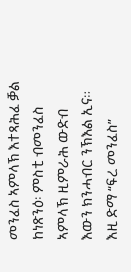መንፈስ ኣምላኽ እተጻሕፈ ቓል ከነጽንዕ፡ ምስቲ ብመንፈስ ኣምላኽ ዚምራሕ ውድብ እውን ክንሓብር ንኽእል ኢና። እዚ ድማ “ፍረ መንፈስ”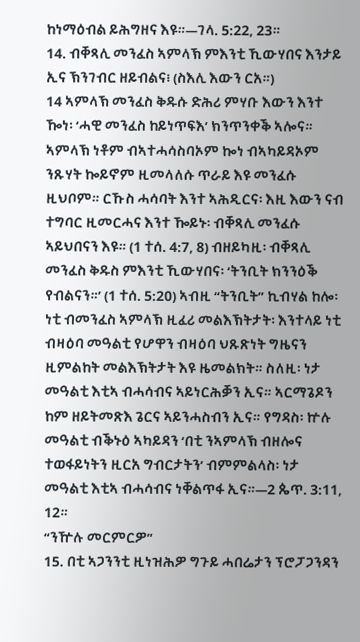ከነማዕብል ይሕግዘና እዩ።—ገላ. 5:22, 23።
14. ብቐጻሊ መንፈስ ኣምላኽ ምእንቲ ኺውሃበና እንታይ ኢና ኽንገብር ዘይብልና፧ (ስእሊ እውን ርአ።)
14 ኣምላኽ መንፈስ ቅዱሱ ድሕሪ ምሃቡ እውን እንተ ዀነ፡ ‘ሓዊ መንፈስ ከይነጥፍእ’ ክንጥንቀቕ ኣሎና። ኣምላኽ ነቶም ብኣተሓሳስባኦም ኰነ ብኣካይዳኦም ንጹሃት ኰይኖም ዚመላለሱ ጥራይ እዩ መንፈሱ ዚህቦም። ርኹስ ሓሳባት እንተ ኣሕዲርና፡ እዚ እውን ናብ ተግባር ዚመርሓና እንተ ዀይኑ፡ ብቐጻሊ መንፈሱ ኣይህበናን እዩ። (1 ተሰ. 4:7, 8) ብዘይካዚ፡ ብቐጻሊ መንፈስ ቅዱስ ምእንቲ ኺውሃበና፡ ‘ትንቢት ክንንዕቕ የብልናን።’ (1 ተሰ. 5:20) ኣብዚ “ትንቢት” ኪብሃል ከሎ፡ ነቲ ብመንፈስ ኣምላኽ ዚፈሪ መልእኽትታት፡ እንተላይ ነቲ ብዛዕባ መዓልቲ የሆዋን ብዛዕባ ህጹጽነት ግዜናን ዚምልከት መልእኽትታት እዩ ዜመልክት። ስለዚ፡ ነታ መዓልቲ እቲኣ ብሓሳብና ኣይነርሕቓን ኢና። ኣርማጌዶን ከም ዘይትመጽእ ጌርና ኣይንሓስብን ኢና። የግዳስ፡ ኵሉ መዓልቲ ብቕኑዕ ኣካይዳን ‘በቲ ንኣምላኽ ብዘሎና ተወፋይነትን ዚርአ ግብርታትን’ ብምምልላስ፡ ነታ መዓልቲ እቲኣ ብሓሳብና ነቐልጥፋ ኢና።—2 ጴጥ. 3:11, 12።
“ንዅሉ መርምርዎ”
15. በቲ ኣጋንንቲ ዚነዝሕዎ ግጉይ ሓበሬታን ፕሮፓጋንዳን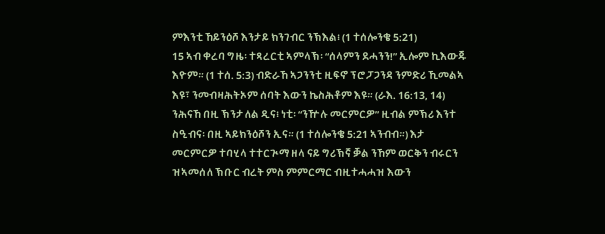ምእንቲ ኸይንዕሾ እንታይ ክንገብር ንኽእል፧ (1 ተሰሎንቄ 5:21)
15 ኣብ ቀረባ ግዜ፡ ተጻረርቲ ኣምላኽ፡ “ሰላምን ደሓንን!” ኢሎም ኪእውጁ እዮም። (1 ተሰ. 5:3) ብድራኸ ኣጋንንቲ ዚፍኖ ፕሮፓጋንዳ ንምድሪ ኺመልኣ እዩ፣ ንመብዛሕትኦም ሰባት እውን ኬስሕቶም እዩ። (ራእ. 16:13, 14) ንሕናኸ በዚ ኽንታለል ዲና፧ ነቲ፡ “ንዅሉ መርምርዎ” ዚብል ምኽሪ እንተ ስዒብና፡ በዚ ኣይክንዕሾን ኢና። (1 ተሰሎንቄ 5:21 ኣንብብ።) እታ መርምርዎ ተባሂላ ተተርጒማ ዘላ ናይ ግሪኽኛ ቓል ንኸም ወርቅን ብሩርን ዝኣመሰለ ኽቡር ብረት ምስ ምምርማር ብዚተሓሓዝ እውን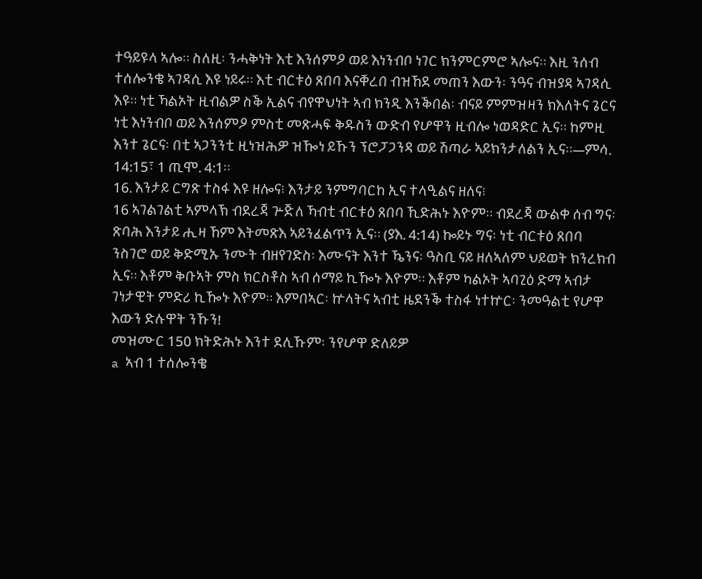ተዓይዩላ ኣሎ። ስለዚ፡ ንሓቅነት እቲ እንሰምዖ ወይ እነንብቦ ነገር ክንምርምሮ ኣሎና። እዚ ንሰብ ተሰሎንቄ ኣገዳሲ እዩ ነይሩ። እቲ ብርቱዕ ጸበባ እናቐረበ ብዝኸደ መጠን እውን፡ ንዓና ብዝያዳ ኣገዳሲ እዩ። ነቲ ኻልኦት ዚብልዎ ስቕ ኢልና ብየዋህነት ኣብ ክንዲ እንቕበል፡ ብናይ ምምዝዛን ክእለትና ጌርና ነቲ እነንብቦ ወይ እንሰምዖ ምስቲ መጽሓፍ ቅዱስን ውድብ የሆዋን ዚብሎ ነወዳድር ኢና። ከምዚ እንተ ጌርና፡ በቲ ኣጋንንቲ ዚነዝሕዎ ዝዀነ ይኹን ፕሮፓጋንዳ ወይ ሽጣራ ኣይክንታለልን ኢና።—ምሳ. 14:15፣ 1 ጢሞ. 4:1።
16. እንታይ ርግጽ ተስፋ እዩ ዘሎና፧ እንታይ ንምግባርከ ኢና ተላዒልና ዘለና፧
16 ኣገልገልቲ ኣምላኽ ብደረጃ ጕጅለ ኻብቲ ብርቱዕ ጸበባ ኺድሕኑ እዮም። ብደረጃ ውልቀ ሰብ ግና፡ ጽባሕ እንታይ ሒዛ ኸም እትመጽእ ኣይንፈልጥን ኢና። (ያእ. 4:14) ኰይኑ ግና፡ ነቲ ብርቱዕ ጸበባ ንስገሮ ወይ ቅድሚኡ ንሙት ብዘየገድስ፡ እሙናት እንተ ዄንና፡ ዓስቢ ናይ ዘለኣለም ህይወት ክንረክብ ኢና። እቶም ቅቡኣት ምስ ክርስቶስ ኣብ ሰማይ ኪዀኑ እዮም። እቶም ካልኦት ኣባጊዕ ድማ ኣብታ ገነታዊት ምድሪ ኪዀኑ እዮም። እምበኣር፡ ኵላትና ኣብቲ ዜደንቕ ተስፋ ነተኵር፡ ንመዓልቲ የሆዋ እውን ድሉዋት ንኹን!
መዝሙር 150 ክትድሕኑ እንተ ደሊኹም፡ ንየሆዋ ድለይዎ
a ኣብ 1 ተሰሎንቄ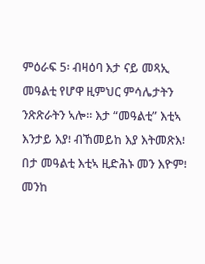ምዕራፍ 5፡ ብዛዕባ እታ ናይ መጻኢ መዓልቲ የሆዋ ዚምህር ምሳሌታትን ንጽጽራትን ኣሎ። እታ “መዓልቲ” እቲኣ እንታይ እያ፧ ብኸመይከ እያ እትመጽእ፧ በታ መዓልቲ እቲኣ ዚድሕኑ መን እዮም፧ መንከ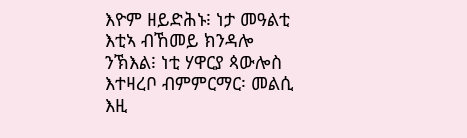እዮም ዘይድሕኑ፧ ነታ መዓልቲ እቲኣ ብኸመይ ክንዳሎ ንኽእል፧ ነቲ ሃዋርያ ጳውሎስ እተዛረቦ ብምምርማር፡ መልሲ እዚ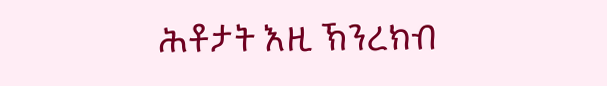ሕቶታት እዚ ኽንረክብ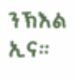ንኽእል ኢና።